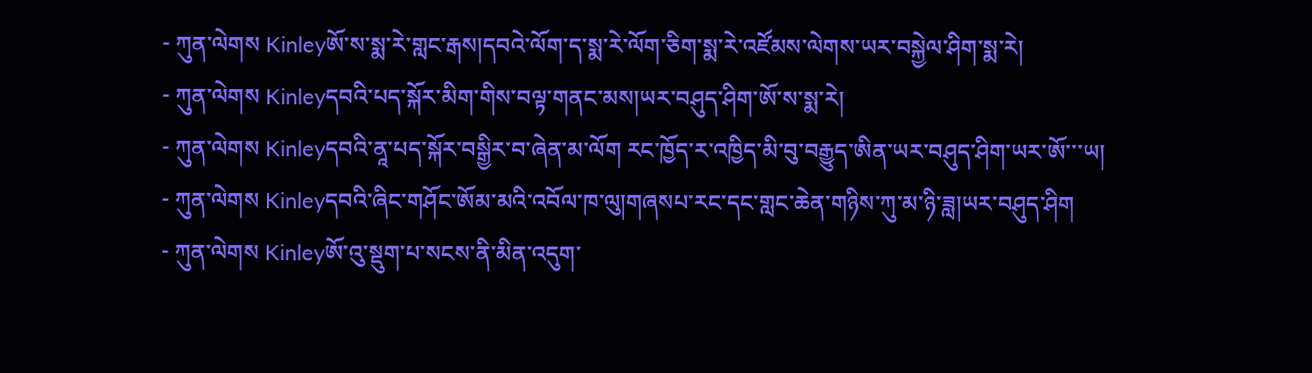- ཀུན་ལེགས Kinleyཨོ་ས་སྨ་རེ་གླང་རྒས།དབའེ་ལོག་ད་སྨ་རེ་ལོག་ཅིག་སྨ་རེ་འཛོམས་ལེགས་ཡར་བསྐྱེལ་ཤིག་སྨ་རེ།
- ཀུན་ལེགས Kinleyདབའི་པད་སྐོར་མིག་གིས་བལྟ་གནང་མས།ཡར་བཤུད་ཤིག་ཨོ་ས་སྨ་རེ།
- ཀུན་ལེགས Kinleyདབའི་ནཱ་པད་སྐོར་བསྒྱིར་བ་ཞེན་མ་ལོག རང་ཁྱོད་ར་འཁྱིད་མི་བུ་བརྒྱུད་ཨིན་ཡར་བཤུད་ཤིག་ཡར་ཨོ་་་ཡ།
- ཀུན་ལེགས Kinleyདབའི་ཞིང་གཤོང་ཨོམ་མའི་འབོལ་ཁ་ལུ།གཞསཔ་རང་དང་གླང་ཆེན་གཉིས་ཀུ་མ་ཉི་ཟླ།ཡར་བཤུད་ཤིག
- ཀུན་ལེགས Kinleyཨོ་འུ་སྡུག་པ་སངས་ནི་མིན་འདུག་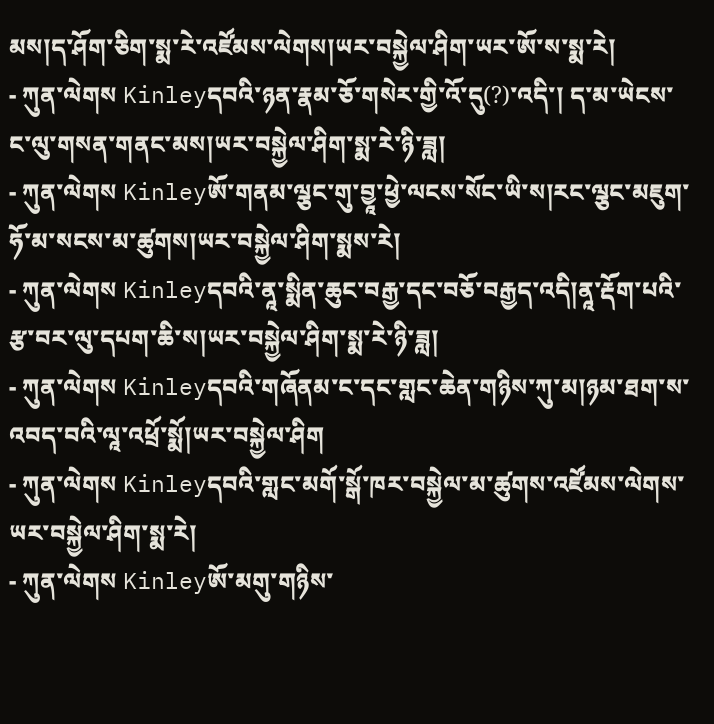མས།ད་ཤོག་ཅིག་སྨ་རེ་འཛོམས་ལེགས།ཡར་བསྐྱེལ་ཤིག་ཡར་ཨོ་ས་སྨ་རེ།
- ཀུན་ལེགས Kinleyདབའི་ཉན་རྣམ་ཅོ་གསེར་གྱི་འོ་དུ(?)་འདི་། ད་མ་ཡེངས་ང་ལུ་གསན་གནང་མས།ཡར་བསྐྱེལ་ཤིག་སྨ་རེ་ཉི་ཟླ།
- ཀུན་ལེགས Kinleyཨོ་གནམ་ལྕང་གུ་བྱཱ་ཕྱེ་ལངས་སོང་ཡི་ས།རང་ལྕང་མཇུག་ཧོ་མ་སངས་མ་ཚུགས།ཡར་བསྐྱེལ་ཤིག་སྨས་རེ།
- ཀུན་ལེགས Kinleyདབའི་ནཱ་སྨིན་ཆུང་བརྒྱ་དང་བཅོ་བརྒྱད་འདི།ནཱ་རྡོག་པའི་རྩ་བར་ལུ་དཔག་ཆི་ས།ཡར་བསྐྱེལ་ཤིག་སྨ་རེ་ཉི་ཟླ།
- ཀུན་ལེགས Kinleyདབའི་གཞོནམ་ང་དང་གླང་ཆེན་གཉིས་ཀུ་མ།ཉམ་ཐག་ས་འབད་བའི་ལཱ་འཕྲོ་སྨོ།ཡར་བསྐྱེལ་ཤིག
- ཀུན་ལེགས Kinleyདབའི་གླང་མགོ་སྒོ་ཁར་བསྐྱེལ་མ་ཚུགས་འཛོམས་ལེགས་ཡར་བསྐྱེལ་ཤིག་སྨ་རེ།
- ཀུན་ལེགས Kinleyཨོ་མགུ་གཉིས་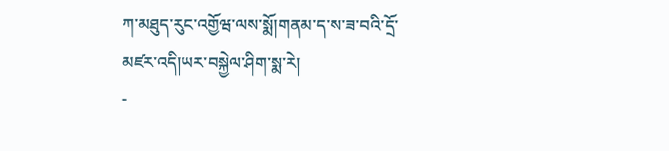ཀ་མཐུད་རུང་འགྱོཝ་ལས་སྨོ།གནམ་ད་ས་ཟ་བའི་དྲོ་མཛར་འདི།ཡར་བསྐྱེལ་ཤིག་སྨ་རེ།
-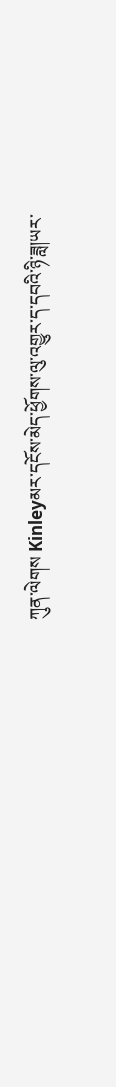ཀུན་ལེགས Kinleyམར་དངོས་མེད་ཕྱོགས་ལུ་འགྱུར་ད་དབའི་ཉི་ཟླ།ཡར་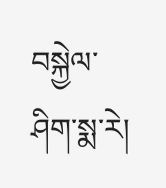བསྐྱེལ་ཤིག་སྨ་རེ།